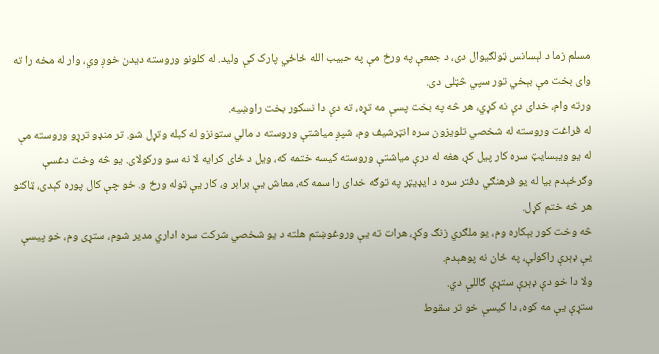مسلم زما د لېسانس ټولګیوال دی، د جمعې په ورځ مې په حبیب الله ځاځي پارک کې ولید. له کلونو وروسته دیدن خوږ وي، وار له مخه را ته وای بخت مې بېخي تور سپي څټلی دی.
ورته وام، خدای دې نه کړي، هر څه په بخت پسې مه تړه، ته دې دا نسکور بخت راوښیه.
له فراغت وروسته له شخصي تلویزون سره انټرشیف وم، شپږ میاشتې وروسته د مالي ستونزو له کبله وتړل شو. تر منډو ترړو وروسته مې له یو ویبسایټ سره کار پیل کړ، هغه له درې میاشتې وروسته کیسه ختمه که، ویل د ځای کرایه لا نه سو ورکولای. یو څه وخت دغسې وګرځېدم بیا له یو فرهنګي دفتر سره د ایډیټر په توګه خدای را سمه که، معاش یې برابر و، کار یې ټوله ورځ و. خو چې کال پوره کېدی، ټاکنو هر څه ختم کړل.
څه وخت کور بېکاره وم، یو ملګري زنګ وکړ، هرات ته یې وروغوښتم هلته د یو شخصي شرکت سره اداري مدیر شوم، ستړی وم، خو پیسې یې ډېرې راکولې، په ځان نه پوهېدم.
ولا دا خو دې ډېرې ستړې ګاللې دي.
ستړې یې مه کوه، دا کیسې خو تر سقوط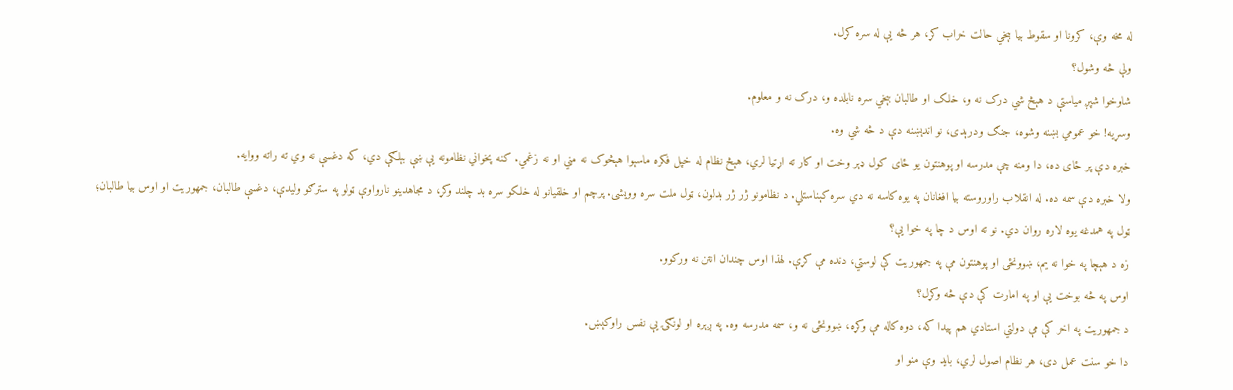له مخه وې، کرونا او سقوط بیا بېخي حالت خراب کړ، هر څه یې له سره کړل.
ولې څه وشول؟
شاوخوا شپږ میاستې د هېڅ شي درک نه و، خلک او طالبان بېخي سره نابلده و، درک نه و معلوم.
وسړیه! خو عمومي بښنه وشوه، جنګ ودرېدی، نو اندېښنه دې د څه شي وه.
خبره دې پر ځای ده، دا ومنه چې مدرسه او پوهنتون یو ځای کول ډېر وخت او کار ته اړتیا لري، هېڅ نظام له خپل فکره ماسېوا هېڅوک نه مني او نه زغمي. کنه پخواني نظامونه یې ښې بېلګې دي، که دغسې نه وي ته راته ووایه.
ولا خبره دې سمه ده. له انقلاب راوروسته بیا افغانان په یوه کاسه نه دي سره کېناستلي. د نظامونو ژر ژر بدلون، ټول ملت سره وویشی. پرچم او خلقیانو له خلکو سره بد چلند وکړ، د مجاهدینو نارواوې ټولو په سترګو ولیدې، دغسې طالبان، جمهوریت او اوس بیا طالبان؛ ټول په همدغه یوه لاره روان دي. نو ته اوس د چا په خوا یې؟
زه د هېچا په خوا نه یم، ښوونځی او پوهنتون مې په جمهوریت کې لوستي، دنده مې کړې. لهذا اوس چندان انتن نه ورکوو.
اوس په څه بوخت یې او په امارت کې دې څه وکړل؟
د جمهوریت په اخر کې مې دولتي استادي هم پیدا که، دوه کاله مې وکړه، ښوونځی نه و، سمه مدرسه وه. په ږېره او لونګۍ یې نفس راوکېښ.
دا خو سنت عمل دی، هر نظام اصول لري، باید وې منو او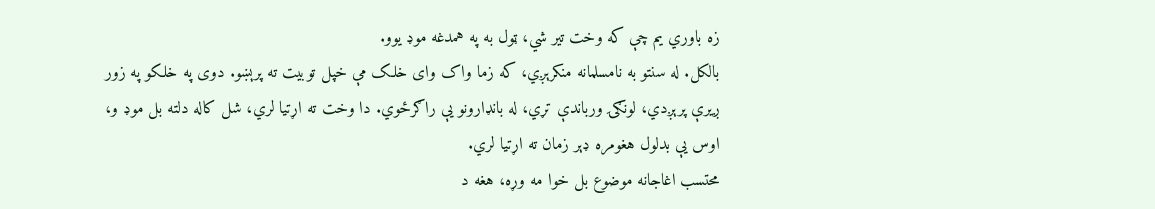زه باوري یم چې که وخت تیر شي، ټول به په همدغه موډ یوو.
بالکل. له سنتو به نامسلمانه منکرېږي، که زما واک وای خلک مې خپل توبیت ته پرېښو. دوی په خلکو په زور ږیرې پرېږدي، لونګۍ ورباندې تړي، له بانډارونو یې راګرځوي. دا وخت ته اړتیا لري، شل کاله دلته بل موډ و، اوس یې بدلول هغومره ډېر زمان ته اړتیا لري.
محتسب اغاجانه موضوع بل خوا مه وړه، هغه د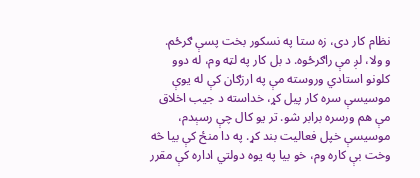نظام کار دی، زه ستا په نسکور بخت پسې ګرځم.
و ولا، لږ مې راګرځوه. د بل کار په لټه وم، له دوو کلونو استادي وروسته مې په ارزګان کې له یوې موسیسې سره کار پیل کړ، خداسته د جیب اخلاق مې هم ورسره برابر شو. تر یو کال چې رسېدم، موسیسې خپل فعاليت بند کړ. په دا منځ کې بیا څه وخت بې کاره وم، خو بیا په یوه دولتي اداره کې مقرر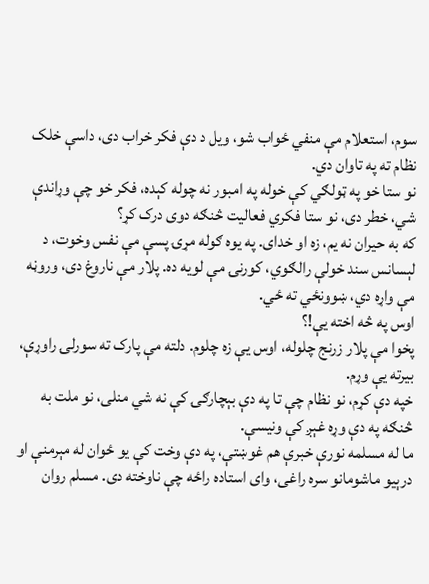سوم، استعلام مې منفي ځواب شو، ویل د دې فکر خراب دی، داسې خلک نظام ته په تاوان دي.
نو ستا خو په ټولګي کې خوله په امبور نه چوله کېده، فکر خو چې وړاندې شي، خطر دی، نو ستا فکري فعالیت څنګه دوی درک کړ؟
که به حیران نه یم، زه او خدای. په یوه ګوله مړۍ پسې مې نفس وخوت، د لېسانس سند خولې رالګوي، کورنۍ مې لویه ده. پلار مې ناروغ دی، وروڼه مې واړه دي، ښوونځي ته ځي.
اوس په څه اخته یې!؟
پخوا مې پلار زرنج چلوله، اوس یې زه چلوم. دلته مې پارک ته سورلۍ راوړې، بیرته یې وړم.
خپه دې کړم، نو نظام چې تا په دې بېچارګۍ کې نه شي منلی، نو ملت به څنګه په دې وړه غېږ کې ونیسې.
ما له مسلمه نورې خبرې هم غوښتې، په دې وخت کې یو ځوان له مېرمنې او درېیو ماشومانو سره راغی، وای استاده راځه چې ناوخته دی. مسلم روان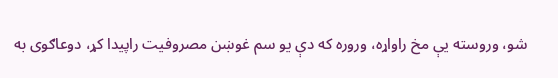شو، وروسته یې مخ راواړه، وروره که دې یو سم غوښن مصروفیت راپیدا کړ، دوعاګوی به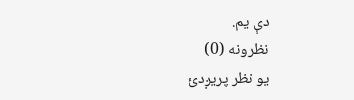دې یم.
نظرونه (0)
یو نظر پریږدئ